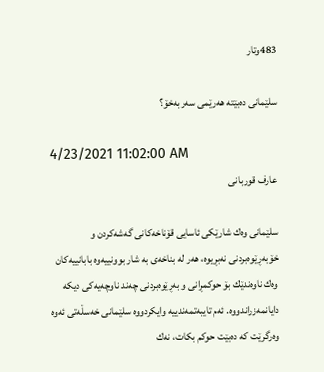483وتار

سلێمانی ده‌بێته‌ هه‌رێمی سه‌ربه‌خۆ؟

4/23/2021 11:02:00 AM
عارف قوربانی

سلێمانی وه‌ك شارێكی ئاسایی قۆناخه‌كانی گه‌شه‌كردن و خۆبه‌ڕێوه‌بردنی نه‌بڕیوه‌، هه‌ر له‌ بناخه‌ی به‌ شار بوونییه‌وه‌ بابانییه‌كان وه‌ك ناوه‌ندێك بۆ حوكمڕانی و به‌ڕێوه‌بردنی چه‌ند ناوچه‌یه‌كی دیکە دایانمه‌زراندووە‌. ئه‌م تایبه‌تمه‌ندییه‌ وایكردووه‌ سلێمانی خه‌سڵه‌تی ئه‌وه‌ وه‌رگرێت كه‌ ده‌بێت حوكم بكات، نه‌ك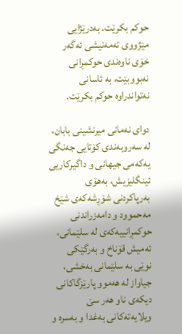حوكم بكرێت. به‌درێژایی مێژووی ته‌مه‌نیشی ئە‌گه‌ر خۆی ناوه‌ندی حوكمڕانی نه‌بووبێت، به‌ ئاسانی نه‌تواندراوه‌ حوكم بكرێت.

دوای نه‌مانی میرنشینی بابان، له ‌سه‌روبه‌ندی كۆتایی جه‌نگی یه‌كه‌می جیهانی و داگیركاریی ئینگلیزیش، به‌هۆی به‌رپاكردنی شۆڕشه‌كه‌ی شێخ مه‌حموود و دامه‌زراندنی حوكمڕانییه‌كه‌ی له‌ سلێمانی، ئە‌میش قۆناخ و به‌رگێكی نوێی به‌ سلێمانی به‌خشی، جیاواز له‌ هه‌موو پارێزگاكانی دیکەی ناو هه‌ر سێ‌ ویلایه‌ته‌كانی به‌غدا و به‌سره‌ و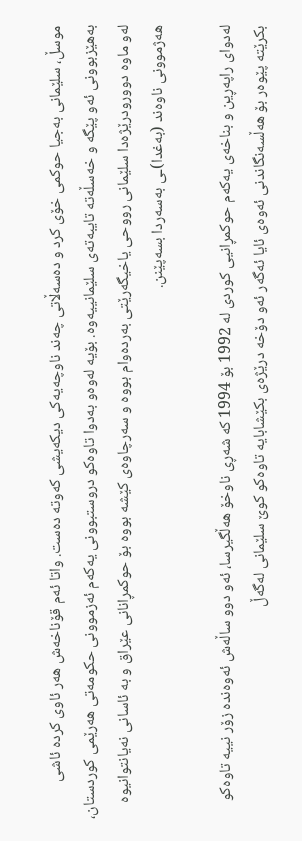موسڵ، سلێمانی به‌جیا حوكمی خۆی كرد و ده‌سه‌ڵاتی چه‌ند ناوچه‌یه‌كی دیکەیشی كه‌وته‌ ده‌ست. واتا ئە‌م قۆناخه‌ش هه‌ر ئاوی كرده‌ ئاشی به‌هێزبوونی ئەو پێگه ‌و خه‌سڵه‌ته‌ تایبه‌ته‌ی سلێمانییه‌وه‌. بۆیه‌ له‌وه‌و به‌دوا تاوەکو دروستبوونی یه‌كه‌م ئه‌زموونی حكومه‌تی هه‌رێمی کوردستان، له‌و ماوه‌ دوورودرێژه‌دا سلێمانی رووحی یاخیگه‌رێتی به‌رده‌وام بووه‌ و سه‌رچاوه‌ی كێشه‌ بووه‌ بۆ حوكمڕانانی عێراق و به‌ ئاسانی نه‌یانتوانیوه‌ هه‌ژموونی ناوه‌ند (به‌غدا)ـی به‌سه‌ردا بسه‌پێنن.

له‌دوای راپه‌ڕین و بناخه‌ی یه‌كه‌م حوكمڕانیی كوردی له‌ 1992 بۆ 1994 كه‌ شه‌ڕی ناوخۆ هه‌ڵگیرسا، ئەو دوو ساڵه‌ش ئەوه‌نده‌ زۆر نییه‌ تاوەکو بكرێته‌ پێوه‌ر بۆ هه‌ڵسه‌نگاندنی ئەوه‌ی ئایا ئە‌گه‌ر ئە‌و دۆخه‌ درێژه‌ی بكێشابایە تاوەکو كوێ‌ سلێمانی له‌گه‌ڵ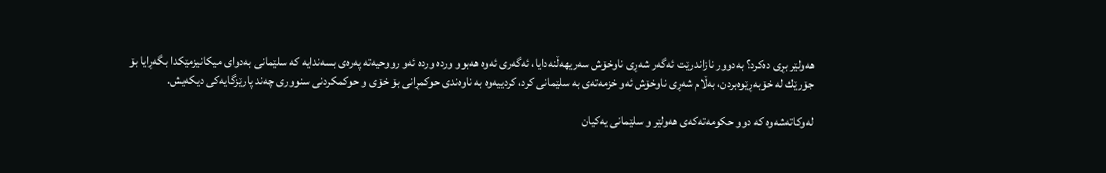هه‌ولێر بڕی ده‌كرد؟ به‌دوور نازاندرێت ئە‌گه‌ر شه‌ڕی ناوخۆش سه‌ریهه‌ڵنه‌دایا، ئە‌گه‌ری ئە‌وه‌ هه‌بوو ورده‌ ورده‌ ئە‌و رووحیه‌ته‌ په‌ره‌ی بسه‌ندایە كه‌ سلێمانی به‌دوای میكانیزمێكدا بگه‌ڕایا بۆ جۆرێك له‌ خۆبه‌ڕێوه‌بردن، به‌ڵام شه‌ڕی ناوخۆش ئەو خزمه‌ته‌ی به‌ سلێمانی كرد، كردییه‌وه‌ به‌ ناوه‌ندی حوكمڕانی بۆ خۆی و حوكمكردنی سنووری چه‌ند پارێزگایه‌كی دیکەیش.

له‌وكاته‌شه‌وه‌ كه‌ دوو حكومه‌ته‌كه‌ی هه‌ولێر و سلێمانی یه‌كیان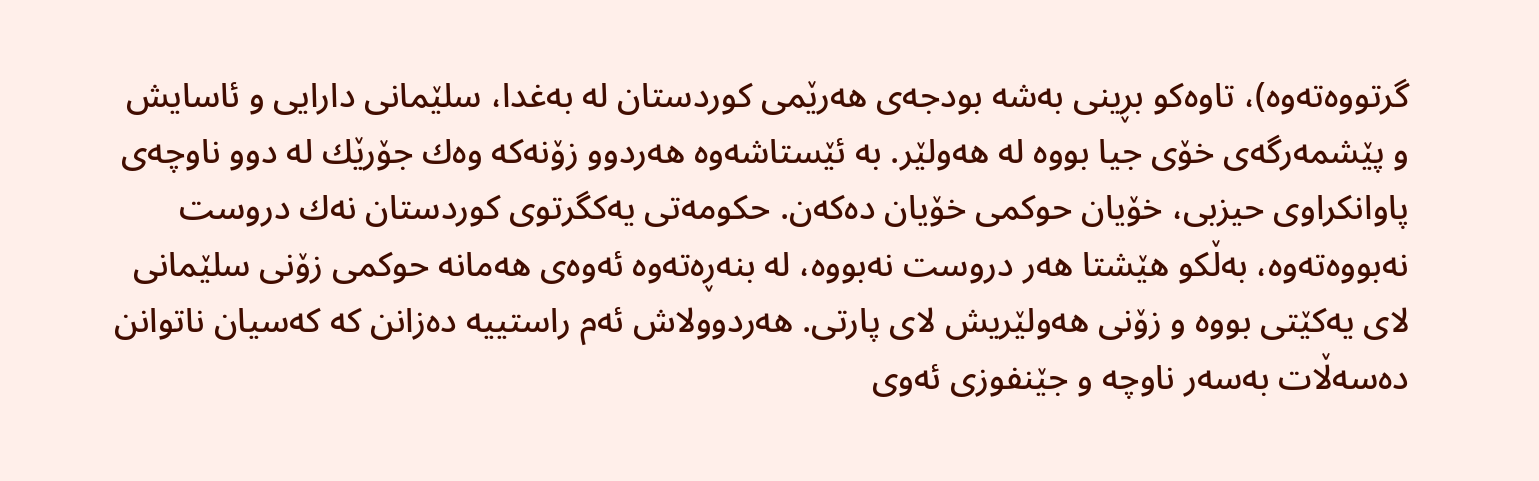گرتووەته‌وه‌)، تاوەکو بڕینی به‌شه‌ بودجه‌ی هه‌رێمی کوردستان له‌ به‌غدا، سلێمانی دارایی و ئاسایش و پێشمه‌رگه‌ی خۆی جیا بووه‌ له‌ هه‌ولێر. به‌ ئێستاشه‌وه‌ هه‌ردوو زۆنه‌كه‌ وه‌ك جۆرێك له‌ دوو ناوچه‌ی پاوانكراوی حیزبی، خۆیان حوكمی خۆیان ده‌كه‌ن. حكومه‌تی یه‌كگرتوی كوردستان نه‌ك دروست نه‌بووه‌ته‌وه‌، به‌ڵكو هێشتا هه‌ر دروست نه‌بووه‌، له‌ بنه‌ڕه‌ته‌وه‌ ئە‌وه‌ی هه‌مانه‌ حوكمی زۆنی سلێمانی لای یه‌كێتی بووه ‌و زۆنی هه‌ولێریش لای پارتی. هه‌ردوولاش ئەم راستییه‌ ده‌زانن كه‌ كه‌سیان ناتوانن ده‌سه‌ڵات به‌سه‌ر ناوچه‌ و جێنفوزی ئە‌وی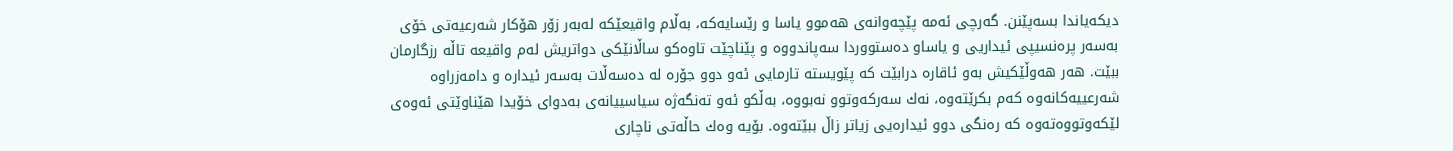دیکەیاندا بسه‌پێنن. گه‌رچی ئەمه‌ پێچه‌وانه‌ی هه‌موو یاسا و رێسایه‌كه‌، به‌ڵام واقیعێكه‌ له‌به‌ر زۆر هۆكار شه‌رعیه‌تی خۆی به‌سه‌ر پره‌نسیپی ئیداریی و یاساو ده‌ستووردا سه‌پاندووه‌ و پێناچێت تاوەکو ساڵانێكی دواتریش له‌م واقیعه‌ تاڵه‌ رزگارمان ببێت. هه‌ر هه‌وڵێكیش به‌و ئاقاره‌ درابێت كه‌ پێویسته‌ تارمایی ئه‌و دوو جۆره‌ له‌ ده‌سه‌ڵات به‌سه‌ر ئیداره‌ و دامه‌زراوه‌ شه‌رعییه‌كانه‌وه‌ كه‌م بكرێته‌وه‌، نه‌ك سه‌ركه‌وتوو نه‌بووه‌، به‌ڵكو ئە‌و ته‌نگەژه‌ سیاسییانه‌ی به‌دوای خۆیدا هێناوێتی ئه‌وه‌ی لێكه‌وتووەته‌وه‌ كه‌ ره‌نگی دوو ئیداره‌یی زیاتر زاڵ ببێته‌وه‌. بۆیه‌ وه‌ك حاڵه‌تی ناچاری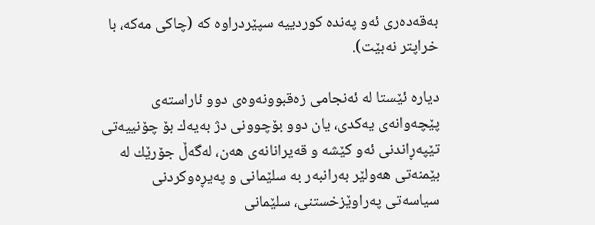به‌قه‌ده‌ری ئە‌و په‌نده‌ كوردییه‌ سپێردراوه‌ كه‌ (چاكی مه‌كه‌، با خراپتر نه‌بێت).

دیاره‌ ئێستا له‌ ئە‌نجامی زه‌قبوونه‌وه‌ی دوو ئاراسته‌ی پێچه‌وانه‌ی یه‌كدی، یان دوو بۆچوونی دژ به‌یه‌ك بۆ چۆنییەتی تێپه‌ڕاندنی ئه‌و كێشه ‌و قه‌یرانانه‌ی هه‌ن، له‌گه‌ڵ جۆرێك له‌ بێمنه‌تی هه‌ولێر به‌رانبه‌ر به‌ سلێمانی و په‌یڕه‌وكردنی سیاسه‌تی په‌راوێزخستنی، سلێمانی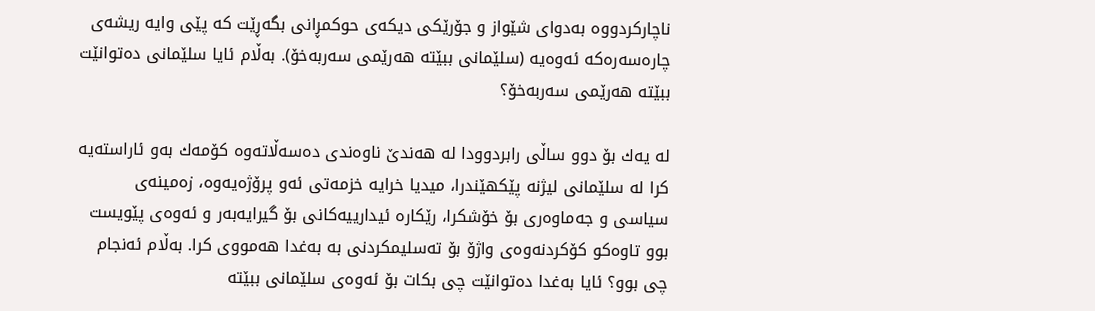ناچاركردووه‌ به‌دوای شێواز و جۆرێكی دیکەی حوكمڕانی بگه‌ڕێت كه‌ پێی وایه‌ ریشه‌ی چاره‌سه‌ره‌كه‌ ئەوه‌یه‌ (سلێمانی ببێته‌ هه‌رێمی سه‌ربه‌خۆ). به‌ڵام ئایا سلێمانی ده‌توانێت ببێتە ‌هه‌رێمی سه‌ربه‌خۆ؟

له‌ یه‌ك بۆ دوو ساڵی رابردوودا له‌ هه‌ندێ‌ ناوه‌ندی ده‌سه‌ڵاته‌وه‌ كۆمه‌ك به‌و ئاراسته‌یه‌ كرا له‌ سلێمانی لیژنه‌ پێكهێندرا، میدیا خرایه‌ خزمه‌تی ئه‌و پرۆژه‌یه‌وه‌، زه‌مینه‌ی سیاسی و جه‌ماوه‌ری بۆ خۆشكرا، رێكاره‌ ئیدارییه‌كانی بۆ گیرایه‌به‌ر و ئه‌وه‌ی پێویست بوو تاوەکو كۆكردنه‌وه‌ی واژۆ بۆ ته‌سلیمكردنی به‌ به‌غدا هه‌مووی كرا. به‌ڵام ئە‌نجام چی بوو؟ ئایا به‌غدا ده‌توانێت چی بكات بۆ ئه‌وه‌ی سلێمانی ببێته‌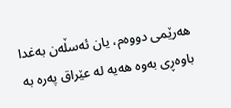هه‌رێمی دووه‌م، یان ئە‌سڵه‌ن به‌غدا باوه‌ڕی به‌وه‌ هه‌یه‌ له‌ عێراق په‌ره‌ به‌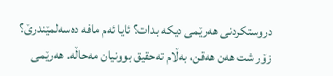دروستكردنی هه‌رێمی دیکە بدات؟ ئایا ئەم مافه‌ ده‌سه‌لمێندرێ‌؟ زۆر شت هه‌ن هه‌قن، به‌ڵام ته‌حقیق بوونیان مه‌حاڵه‌. هه‌رێمی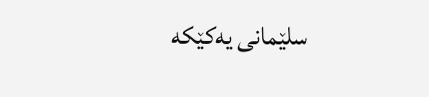سلێمانی یه‌كێكه‌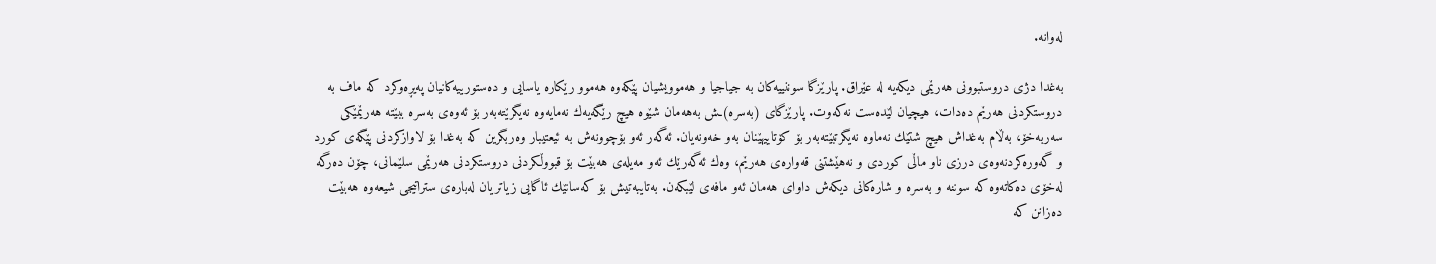له‌وانه‌.

به‌غدا دژی دروستبوونی هه‌رێمی دیکەیە‌ له‌ عێراق. پارێزگا سوننییه‌كان به‌ جیاجیا و هه‌موویشیان پێكه‌وه‌ هه‌موو رێكاره‌ یاسایی و ده‌ستورییه‌كانیان په‌یڕه‌وكرد كه‌ ماف به‌ دروستكردنی هه‌رێم ده‌دات، هیچیان لێده‌ست نه‌كه‌وت. پارێزگای (به‌سره‌)ـش به‌هه‌مان شێوه‌ هیچ رێگه‌یه‌ك نه‌مایه‌وه‌ نەیگرێته‌به‌ر بۆ ئه‌وه‌ی به‌سره‌ ببێته‌ هه‌رێمێكی سه‌ربه‌خۆ، به‌ڵام به‌غداش هیچ شتێك نه‌ماوه‌ نه‌یگرتبێته‌به‌ر بۆ كۆتاییهێنان به‌و خه‌ونه‌یان. ئە‌گه‌ر ئه‌و بۆچوونه‌ش به‌ ئیعتیبار وه‌ربگرین كه‌ به‌غدا بۆ لاوازكردنی پێگه‌ی كورد و گه‌وره‌كردنه‌وه‌ی درزی ناو ماڵی كوردی و نه‌هێشتنی قه‌واره‌ی هه‌رێم، وه‌ك ئە‌گه‌رێك ئه‌و مه‌یله‌ی هه‌بێت بۆ قبووڵكردنی دروستكردنی هه‌رێمی سلێمانی، چۆن ده‌رگە له‌خۆی ده‌كاته‌وه‌ كه‌ سوننه‌ و به‌سره‌ و شاره‌كانی دیکەش داوای هه‌مان ئە‌و مافه‌ی لێبكه‌ن. به‌تایبه‌تیش بۆ كه‌سانێك ئاگایی زیاتریان له‌باره‌ی ستراتیجی شیعه‌وه‌ هه‌بێت ده‌زانن كه‌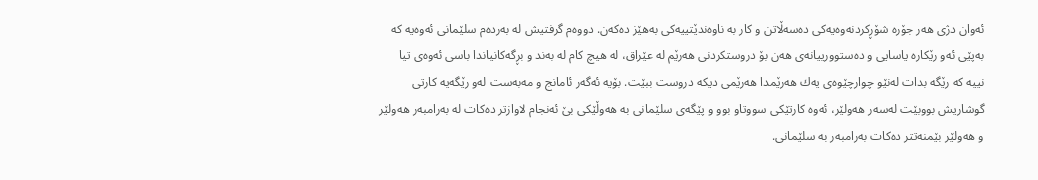ئە‌وان دژی هه‌ر جۆره‌ شۆڕكردنه‌وه‌یه‌كی ده‌سه‌ڵاتن و كار به‌ ناوه‌ندێتییه‌كی به‌هێز ده‌كه‌ن. دووه‌م گرفتیش له ‌به‌رده‌م سلێمانی ئه‌وه‌یه‌ كه‌ به‌پێی ئە‌و رێكاره‌ یاسایی و ده‌ستوورییانه‌ی هه‌ن بۆ دروستكردنی هه‌رێم له‌ عێراق، له‌ هیچ كام له‌ به‌ند و بڕگه‌كانیاندا باسی ئە‌وه‌ی تیا نییه‌ كه‌ رێگه‌ بدات له‌نێو چوارچێوه‌ی یه‌ك هه‌رێمدا هه‌رێمی دیکە دروست ببێت. بۆیە ئەگه‌ر ئامانج و مه‌به‌ست له‌و رێگه‌یه‌ كارتی گوشاریش بووبێت له‌سه‌ر هه‌ولێر، ئه‌وه‌ كارتێكی سووتاو بوو و‌ پێگه‌ی سلێمانی به‌ هه‌وڵێكی بێ‌ ئه‌نجام لاوازتر ده‌كات له ‌به‌رامبه‌ر هه‌ولێر و هه‌ولێر بێمنه‌تتر ده‌كات به‌رامبه‌ر به‌ سلێمانی.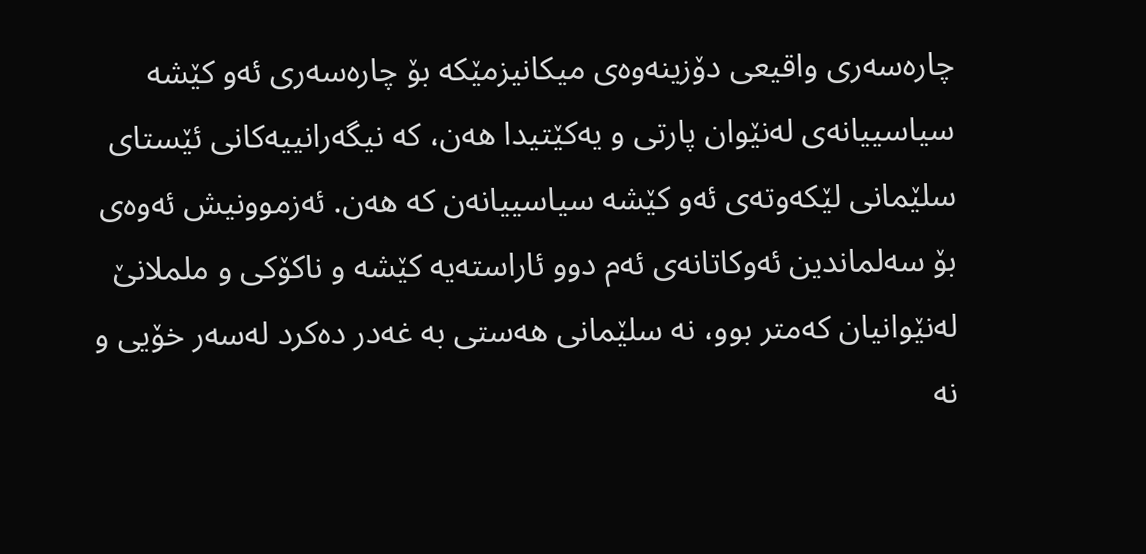چاره‌سه‌ری واقیعی دۆزینه‌وه‌ی میكانیزمێكه‌ بۆ چاره‌سه‌ری ئه‌و كێشه‌ سیاسییانه‌ی له‌نێوان پارتی و یه‌كێتیدا هه‌ن، كه‌ نیگه‌رانییه‌كانی ئێستای سلێمانی لێكه‌وته‌ی ئه‌و كێشه‌ سیاسییانه‌ن كه‌ هه‌ن. ئه‌زموونیش ئه‌وه‌ی بۆ سه‌لماندین ئه‌وكاتانه‌ی ئه‌م دوو ئاراسته‌یه‌ كێشه‌ و ناكۆكی و ململانێ‌ له‌نێوانیان كه‌متر بوو، نه‌ سلێمانی هه‌ستی به‌ غه‌در ده‌كرد له‌سه‌ر خۆیی و نه‌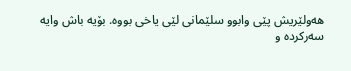هه‌ولێریش پێی وابوو سلێمانی لێی یاخی بووه‌. بۆیه‌ باش وایه‌ سه‌ركرده ‌و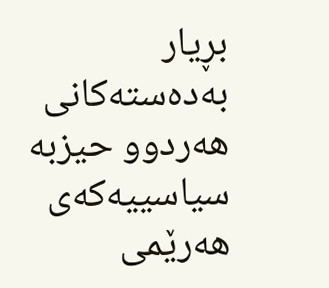بڕیار به‌ده‌سته‌كانی هه‌ردوو حیزبه‌ سیاسییه‌كه‌ی هه‌رێمی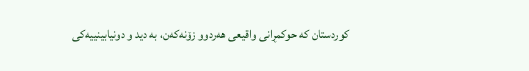کوردستان كه‌ حوكمڕانی واقیعی هه‌ردوو زۆنه‌كه‌ن، به‌ دید و دونیابینییه‌كی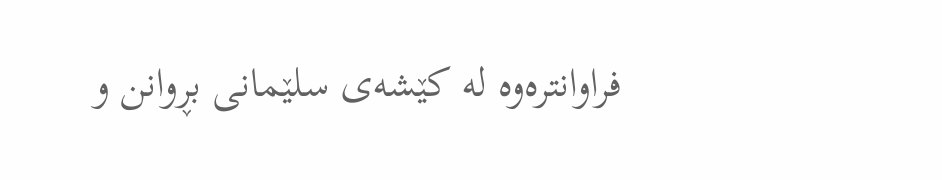فراوانتره‌وه‌ له‌ كێشه‌ی سلێمانی بڕوانن و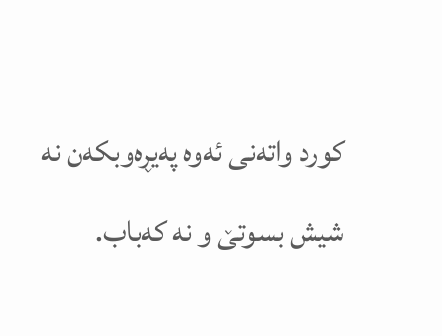كورد واته‌نی ئە‌وه‌ په‌یڕه‌وبكه‌ن نه‌ شیش بسوتێ‌ و نه‌ كه‌باب.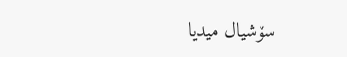سۆشیال میدیا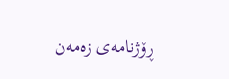ڕۆژنامەی زەمەن